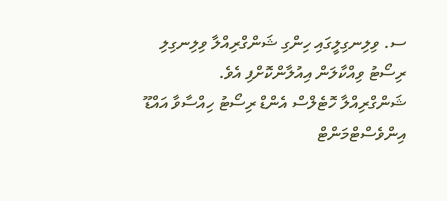ސ. ވިލިނގިލީގައި ހިންގި ޝަންގްރިއްލާ ވިލިނގިލި ރިސޯޓު ވިއްކާލަން އިއުލާންކޮށްފި އެވެ.
ޝަންގްރިއްލާ ހޮޓެލްސް އެންޑް ރިސޯޓު ހިއްސާވާ އައްޑޫ އިންވެސްޓްމަންޓް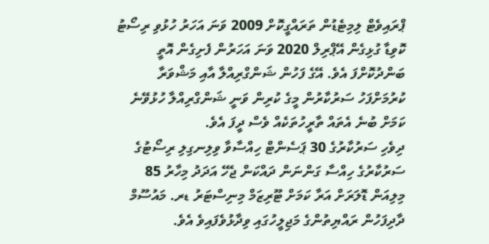ޕްރައިވެޓް ލިމިޓެޑުން ތަރައްގީކޮށް 2009 ވަނަ އަހަރު ހުޅުވި ރިސޯޓު ކޮވިޑާ ގުޅިގެން އޭޕްރިލް 2020 ވަނަ އަހަރުން ފެށިގެން އޮތީ ބަންދުކޮށްފަ އެވެ. އޭގެ ފަހުން ޝަންގްރިއްލާ އާއި މަޝްވަރާ ކުރުމަށްފަހު ސަރުކާރުން މީގެ ކުރިން ވަނީ ޝަންގްރިއްލާ ހުޅުވޭނެ ކަމަށް ބުނެ އެތައް ތާރީހުތަކެއް ވެސް ދީފަ އެވެ.
ދިވެހި ސަރުކާރުގެ 30 ޕަސެންޓް ހިއްސާވާ ވިލިނގިލި ރިސޯޓުގެ ސަރުކާރުގެ ހިއްސާ ގަންނަން ދައްކަން ޖެހޭ އަދަދު މިހާރު 85 މިލިއަން ޑޮލަރަށް އަރާ ކަމަށް ޓޫރިޒަމް މިނިސްޓަރު ޑރ. މައުސޫމް ދާދިފަހުން ރައްޔިތުންގެ މަޖިލީހުގައި ވިދާޅުވެފައިވެ އެވެ.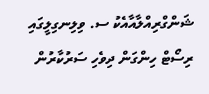ޝަންގްރިއްލާއާއެކު ސ. ވިލިނގިލީގައި ރިސޯޓް ހިންގަން ދިވެހި ސަރުކާރުން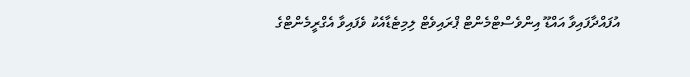އުފައްދާފައިވާ އައްޑޫ އިންވެސްޓްމެންޓް ޕްރައިވެޓް ލިމިޓެޑާއެކު ވެފައިވާ އެގްރީމެންޓްގެ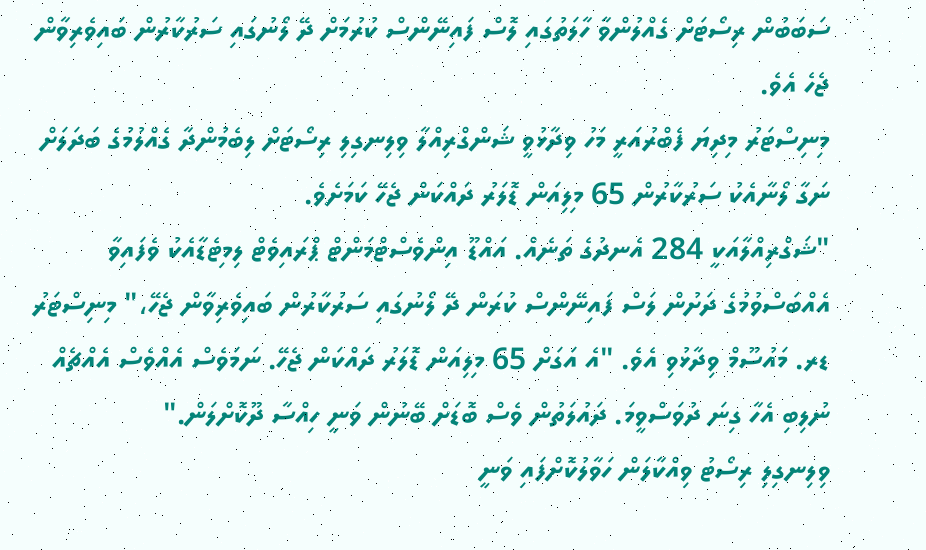ސަބަބުން ރިސޯޓަށް ގެއްލުންވާ ހާލަތުގައި ލޮސް ފައިނޭންސް ކުރުމަށް ދޭ ލޯނުގައި ސަރުކާރުން ބައިވެރިވާން ޖެހެ އެވެ.
މިނިސްޓަރު މިދިޔަ ފެބްރުއަރީ މަހު ވިދާޅުވީ ޝަންގްރިއްލާ ވިލިނގިލި ރިސޯޓަށް ލިބެމުންދާ ގެއްލުމުގެ ބަދަލަށް ނަގާ ލޯނާއެކު ސަރުކާރުން 65 މިލިއަން ޑޮލަރު ދައްކަން ޖެހޭ ކަމަށެވެ.
"ޝަގްރިއްލާއަކީ 284 އެނދުގެ ތަނެއް. އައްޑޫ އިންވެސްޓްމަންޓް ޕްރައިވެޓް ލިމިޓެޑާއެކު ވެފައިވާ އެއްބަސްވުމުގެ ދަށުން ލަސް ފައިނޭންސް ކުރަން ދޭ ލޯނުގައި ސަރުކާރުން ބައިވެރިވާން ޖެހޭ،" މިނިސްޓަރު ޑރ. މައުސޫމް ވިދާޅުވި އެވެ. "އެ އަގަށް 65 މިލިއަން ޑޮލަރު ދައްކަން ޖެހޭ. ނަމަވެސް އެއްވެސް އެއްޗެއް ނުލިބި އެހާ ގިނަ ދުވަސްވީމަ. ދައުލަތުން ވެސް ބޮޑަށް ބޭނުން ވަނީ ހިއްސާ ދޫކޮށްލަން."
ވިލިނގިލި ރިސޯޓު ވިއްކާލަން ހަވާލުކޮށްފައި ވަނީ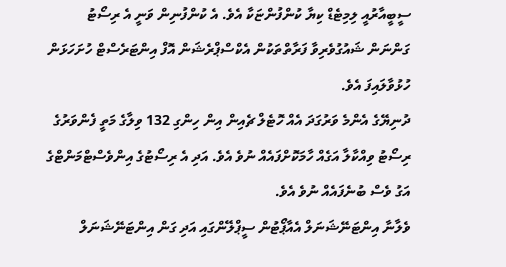ސީބީއާރުއީ ލިމިޓެޑް ކިޔާ ކުންފުންޏަކާ އެވެ. އެ ކުންފުނިން ވަނީ އެ ރިސޯޓު ގަންނަން ޝައުގުވެރިވާ ފަރާތްތަކުން އެކްސްޕްރެޝަން އޮފް އިންޓަރެސްޓް ހުށަހަޅަން ހުޅުވާލައިފަ އެވެ.
ދުނިޔޭގެ އެންމެ ވަރުގަދަ އެއް ހޮޓެލް ޗެއިން އިން ހިންގި 132 ވިލާގެ މަތީ ފެންވަރުގެ ރިސޯޓު ވިއްކާލާ އަގެއް ހާމަކޮށްފައެއް ނުވެ އެވެ. އަދި އެ ރިސޯޓުގެ އިންވެސްޓްމަންޓްގެ އަގު ވެސް ބުނެފައެއް ނުވެ އެވެ.
ވެލާނާ އިންޓަނޭޝަނަލް އެއާޕޯޓުން ސީޕްލޭންގައި އަދި ގަން އިންޓަނޭޝަނަލް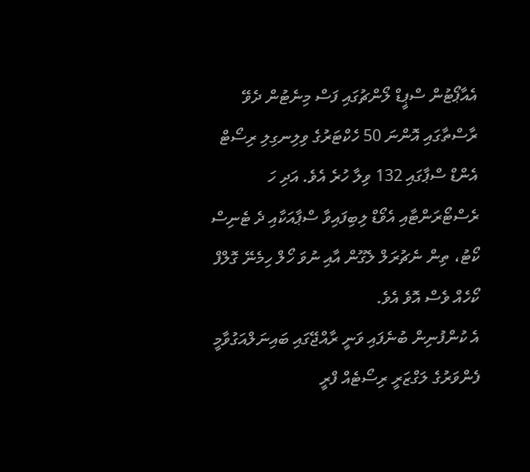އެއާޕޯޓުން ސްޕީޑް ލޯންޗުގައި ފަސް މިނެޓުން ދެވޭ ރާސްތާގައި އޮންނަ 50 ހެކްޓަރުގެ ވިލިނގިލި ރިސޯޓް އެންޑް ސްޕާގައި 132 ވިލާ ހުރެ އެވެ. އަދި ހަ ރެސްޓޯރަންޓާއި އެވޯޑް ލިބިފައިވާ ސްޕާއަކާއި ދެ ޓެނިސް ކޯޓު، ތިން ނެޗުރަލް ލެގޫން އާއި ނުވަ ހޯލް ހިމެނޭ ގޮލްފް ކޯހެއް ވެސް އޮވެ އެވެ.
އެ ކުންފުނިން ބުނެފައި ވަނީ ރާއްޖޭގައި ބައިނަލްއަގުވާމީ ފެންވަރުގެ ލަގްޒަރީ ރިސޯޓެއް ފްރީ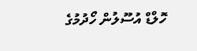ހޮލްޑް އުސޫލުން ހޯދުމުގެ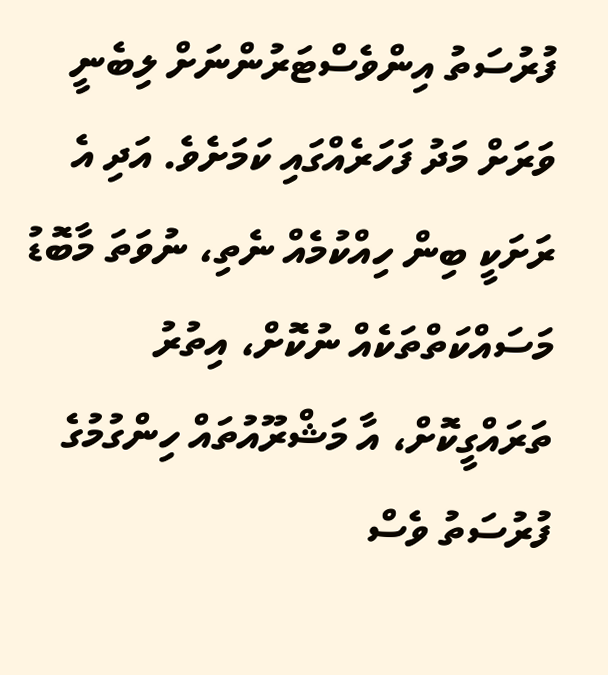ފުރުސަތު އިންވެސްޓަރުންނަށް ލިބެނީ ވަރަށް މަދު ފަހަރެއްގައި ކަމަށެވެ. އަދި އެ ރަށަކީ ބިން ހިއްކުމެއް ނެތި، ނުވަތަ މާބޮޑު މަސައްކަތްތަކެއް ނުކޮށް، އިތުރު ތަރައްގީކޮށް، އާ މަޝްރޫއުތައް ހިންގުމުގެ ފުރުސަތު ވެސް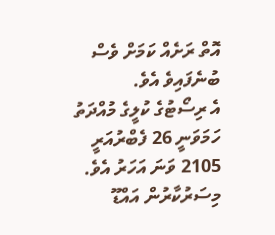އޮތް ރަށެއް ކަމަށް ވެސް ބުނެފައިވެ އެވެ.
އެ ރިސޯޓުގެ ކުލީގެ މުއްދަތު ހަމަވަނީ 26 ފެބްރުއަރީ 2105 ވަނަ އަހަރު އެވެ.
މިސަރުކާރުން އައްޑޫ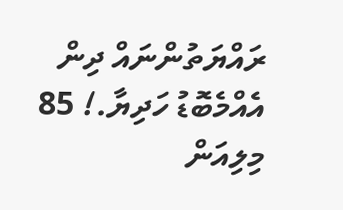ރައްޔަތުންނައް ދިން އެއްމެބޮޑު ހަދިޔާ.! 85 މިލިއަން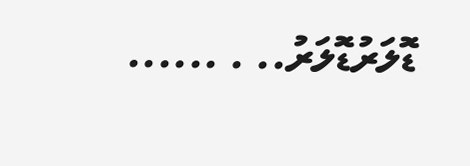ޑޮލަރުޑޮލަރު.. . ......